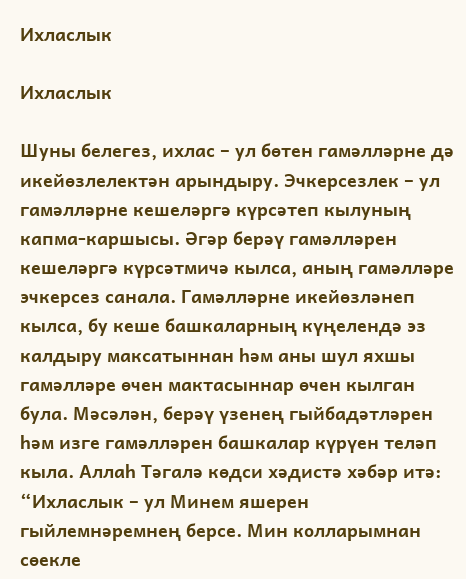Ихласлык

Ихласлык

Шуны белегез, ихлас – ул бөтен гамәлләрне дә икейөзлелектән арындыру. Эчкерсезлек – ул гамәлләрне кешеләргә күрсәтеп кылуның капма-каршысы. Әгәр берәү гамәлләрен кешеләргә күрсәтмичә кылса, аның гамәлләре эчкерсез санала. Гамәлләрне икейөзләнеп кылса, бу кеше башкаларның күңелендә эз калдыру максатыннан һәм аны шул яхшы гамәлләре өчен мактасыннар өчен кылган була. Мәсәлән, берәү үзенең гыйбадәтләрен һәм изге гамәлләрен башкалар күрүен теләп кыла. Аллаһ Тәгалә көдси хәдистә хәбәр итә: “Ихласлык – ул Минем яшерен гыйлемнәремнең берсе. Мин колларымнан сөекле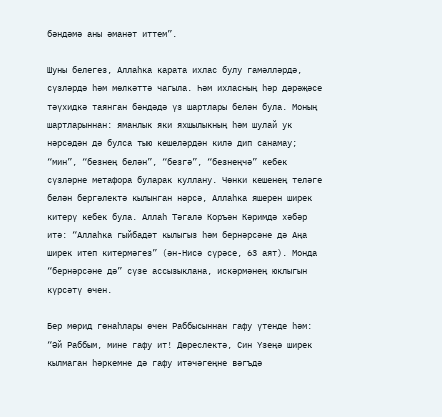бәндәмә аны әманәт иттем”.

Шуны белегез, Аллаһка карата ихлас булу гамәлләрдә, сүзләрдә һәм мөлкәттә чагыла. Һәм ихласның һәр дәрәҗәсе тәүхидкә таянган бәндәдә үз шартлары белән була. Моның шартларыннан: яманлык яки яхшылыкның һәм шулай ук нәрсәдән дә булса тыю кешеләрдән килә дип санамау; “мин”, “безнең белән”, “безгә”, “безнеңчә” кебек сүзләрне метафора буларак куллану. Чөнки кешенең теләге белән бергәлектә кылынган нәрсә, Аллаһка яшерен ширек китерү кебек була. Аллаһ Тәгалә Коръән Кәримдә хәбәр итә: “Аллаһка гыйбадәт кылыгыз һәм бернәрсәне дә Аңа ширек итеп китермәгез” (ән-Нисә сүрәсе, 63 аят). Монда “бернәрсәне дә” сүзе ассызыклана, искәрмәнең юклыгын күрсәтү өчен.

Бер мөрид гөнаһлары өчен Раббысыннан гафу үтенде һәм: “Әй Раббым, мине гафу ит! Дөреслектә, Син Үзеңә ширек кылмаган һәркемне дә гафу итәчәгеңне вәгъдә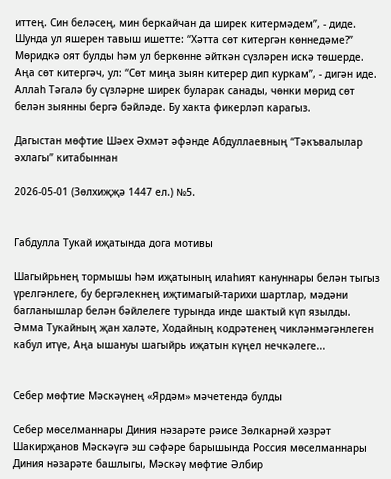иттең. Син беләсең, мин беркайчан да ширек китермәдем”, - диде. Шунда ул яшерен тавыш ишетте: “Хәтта сөт китергән көннедәме?” Мөридкә оят булды һәм ул беркөнне әйткән сүзләрен искә төшерде. Аңа сөт китергәч, ул: “Сөт миңа зыян китерер дип куркам”, - дигән иде. Аллаһ Тәгалә бу сүзләрне ширек буларак санады, чөнки мөрид сөт белән зыянны бергә бәйләде. Бу хакта фикерләп карагыз.

Дагыстан мөфтие Шәех Әхмәт әфәнде Абдуллаевның “Тәкъвалылар әхлагы” китабыннан

2026-05-01 (Зөлхиҗҗә 1447 ел.) №5.


Габдулла Тукай иҗатында дога мотивы

Шагыйрьнең тормышы һәм иҗатының илаһият кануннары белән тыгыз үрелгәнлеге, бу бергәлекнең иҗтимагый-тарихи шартлар, мәдәни багланышлар белән бәйлелеге турында инде шактый күп язылды. Әмма Тукайның җан халәте, Ходайның кодрәтенең чикләнмәгәнлеген кабул итүе, Аңа ышануы шагыйрь иҗатын күңел нечкәлеге...


Себер мөфтие Мәскәүнең «Ярдәм» мәчетендә булды

Себер мөселманнары Диния нәзарәте рәисе Зөлкарнәй хәзрәт Шакирҗанов Мәскәүгә эш сәфәре барышында Россия мөселманнары Диния нәзарәте башлыгы, Мәскәү мөфтие Әлбир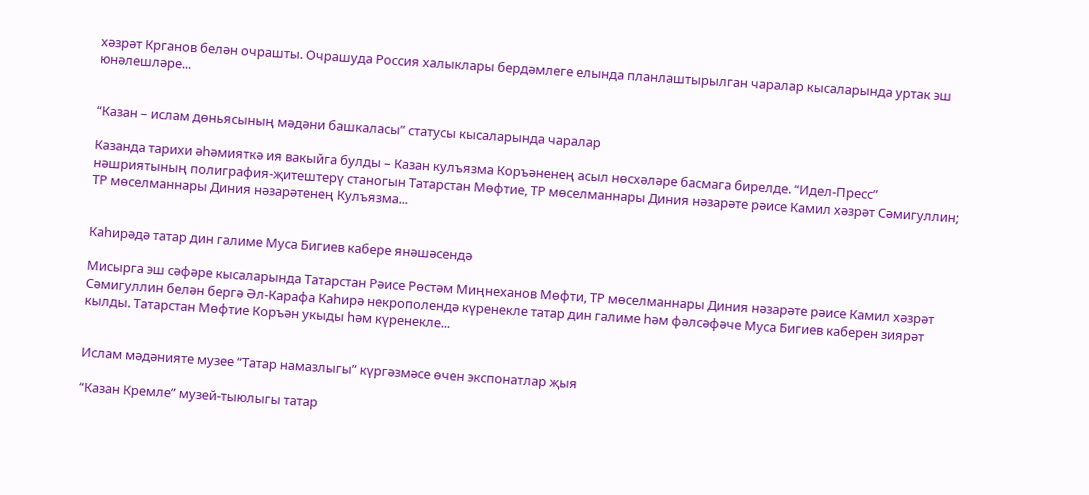хәзрәт Крганов белән очрашты. Очрашуда Россия халыклары бердәмлеге елында планлаштырылган чаралар кысаларында уртак эш юнәлешләре...


“Казан – ислам дөньясының мәдәни башкаласы” статусы кысаларында чаралар

Казанда тарихи әһәмияткә ия вакыйга булды – Казан кулъязма Коръәненең асыл нөсхәләре басмага бирелде. “Идел-Пресс” нәшриятының полиграфия-җитештерү станогын Татарстан Мөфтие, ТР мөселманнары Диния нәзарәте рәисе Камил хәзрәт Сәмигуллин; ТР мөселманнары Диния нәзарәтенең Кулъязма...


Каһирәдә татар дин галиме Муса Бигиев кабере янәшәсендә

Мисырга эш сәфәре кысаларында Татарстан Рәисе Рөстәм Миңнеханов Мөфти, ТР мөселманнары Диния нәзарәте рәисе Камил хәзрәт Сәмигуллин белән бергә Әл-Карафа Каһирә некрополендә күренекле татар дин галиме һәм фәлсәфәче Муса Бигиев каберен зиярәт кылды. Татарстан Мөфтие Коръән укыды һәм күренекле...


Ислам мәдәнияте музее “Татар намазлыгы” күргәзмәсе өчен экспонатлар җыя

“Казан Кремле” музей-тыюлыгы татар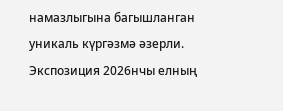намазлыгына багышланган уникаль күргәзмә әзерли. Экспозиция 2026нчы елның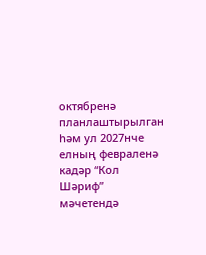октябренә планлаштырылган һәм ул 2027нче елның февраленә кадәр “Кол Шәриф” мәчетендә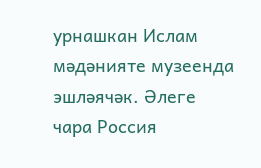урнашкан Ислам мәдәнияте музеенда эшләячәк. Әлеге чара Россия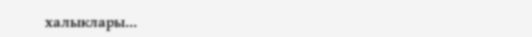халыклары...